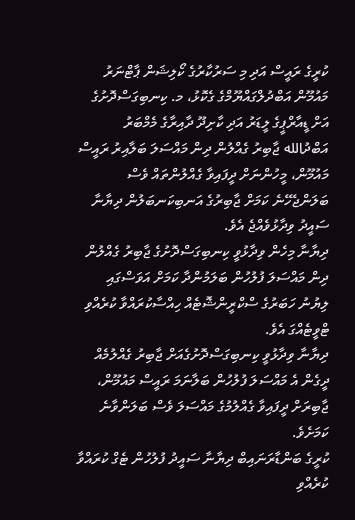ކުރީގެ ރައީސް އަދި މި ސަރުކާރުގެ ކޯލިޝަން ޕާޓްނަރު މައުމޫން އަބްދުލްގައްޔޫމްގެ ގެކޮޅު، މ. ކިނބިގަސްދޮށުގެ އަށް ޑީއާރްޕީގެ ލީޑަރު އަދި ކާށިދޫ ދާއިރާގެ މެމްބަރު އަބްދުالله ޖާބިރު ގެއްލުން ދިން މައްސަލަ ބަލާއިރު ރައީސް މައުމޫން، މީހުންނަށް ދީފައިވާ ގެއްލުންތައް ވެސް ބަލަންޖެހޭނެ ކަމަށް ޖާބިރުގެ އަނބިކަނބަލުން ދިޔާނާ ސައީދު ވިދާޅުވެއްޖެ އެވެ.
ދިޔާނާ މިހެން ވިދާޅުވީ ކިނބިގަސްދޮށުގެ ޖާބިރު ގެއްލުން ދިން މައްސަލަ ފުލުހުން ބަލަމުންދާ ކަމަށް އަވަސްގައި ލިޔުނު ހަބަރުގެ ސްކްރީންޝޮޓެއް ހިއްސާކުރައްވާ ކުރެއްވި ޓްވީޓެއްގަ އެވެ.
ދިޔާނާ ވިދާޅުވީ ކިނބިގަސްދޮށުގެއަށް ޖާބިރު ގެއްލުމެއް ދީގެން އެ މައްސަލަ ފުލުހުން ބަލާނަމަ ރައީސް މައުމޫން، ޖާބިރަށް ދީފައިވާ ގެއްލުމުގެ މައްސަލަ ވެސް ބަލަންވާނެ ކަމަށެވެ.
ކުރީގެ ބަންޑާރަނައިބް ދިޔާނާ ސައީދު ފުލުހުން ޓެގް ކުރައްވާ ކުރެއްވި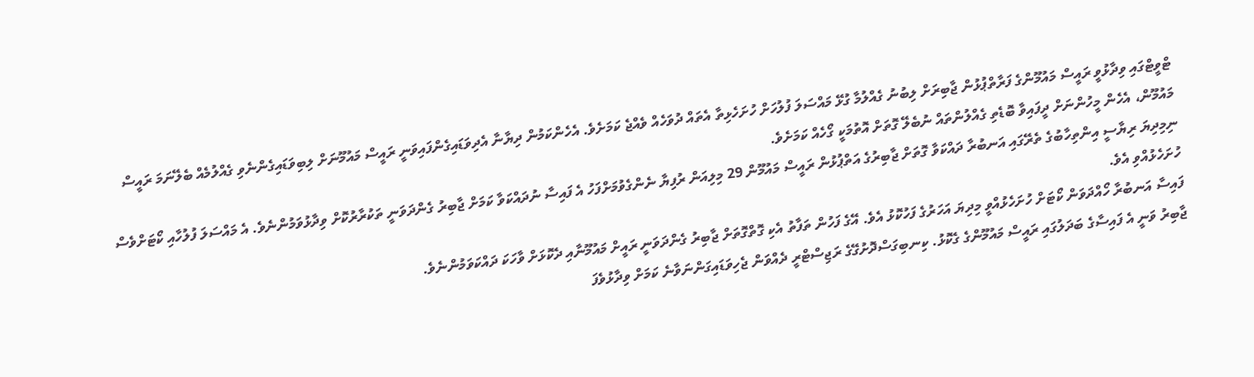ޓްވީޓްގައި ވިދާޅުވީ ރައީސް މައުމޫންގެ ފަރާތްޕުޅުން ޖާބިރަށް ލިބުނު ގެއްލުމާ ގުޅޭ މައްސަލަ ފުލުހަށް ހުށަހެޅިތާ އެތައް ދުވަހެއް ވެއްޖެ ކަމަށެވެ. އެހެންކަމުން ދިޔާނާ އެދިވަޑައިގެންފައިވަނީ ރައީސް މައުމޫނަށް ލިބިވަޑައިގެންނެވި ގެއްލުމެއް ބެލޭނަމަ ރައީސް މައުމޫން، އެހެން މީހުންނަށް ދީފައިވާ ބޮޑެތި ގެއްލުންތައް ނުބެލޭ ގޮތަށް އޮތުމަކީ ގޯހެއް ކަމަށެވެ.
ނިމިދިޔަ ރިޔާސީ އިންތިހާބުގެ ތެރޭގައި އަނބުރާ ދައްކަވާ ގޮތަށް ޖާބިރުގެ އަތްޕުޅުން ރައީސް މައުމޫން 29 މިލިއަން ރުފިޔާ ނެންގެވުމަށްފަހު އެ ފައިސާ ނުދައްކަވާ ކަމަށް ޖާބިރު ގެންދަވަނީ ތަކުރާރުކޮށް ވިދާޅުވަމުންނެވެ. އެ މައްސަލަ ފުލުހާއި ކޯޓަށްވެސް ހުށަހެޅުއްވި އެވެ.
ފައިސާ އަނބުރާ ހޯއްދަވަން ކޯޓަށް ހުށަހެޅުއްވީ މިދިޔަ އަހަރުގެ ފަހުކޮޅު އެވެ. އޭގެ ފަހުން ތަފާތު އެކި ގޮތްގޮތަށް ޖާބިރު ގެންދަވަނީ ރައީށް މައުމޫނާއި ދެކޮޅަށް ވާހަކަ ދައްކަވަމުންނެވެ.
ޖާބިރު ވަނީ އެ ފައިސާގެ ބަދަލުގައި ރައީސް މައުމޫންގެ ގެކޮޅު. ކިނބިގަސްދޮށުގޭގެ ރަޖިސްޓްރީ ދެއްވަން ޖެހިވަޑައިގަންނަވާނެ ކަމަށް ވިދާޅުވެފަ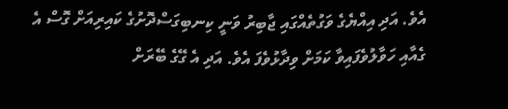އެވެ. އަދި އިއްޔެގެ ވަގުތެއްގައި ޖާބިރު ވަނީ ކިނބިގަސްދޮށުގެ ކައިރިއަށް ގޮސް އެ ގެއާއި ހަވާލުވެފައިވާ ކަމަށް ވިދާޅުވެފަ އެވެ. އަދި އެ ގޭގެ ބޭރަށް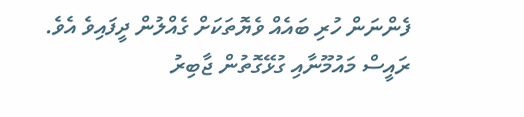ފެންނަން ހުރި ބައެއް ވެޔޮތަކަށް ގެއްލުން ދީފައިވެ އެވެ.
ރައީސް މައުމޫނާއި ގުޅޭގޮތުން ޖާބިރު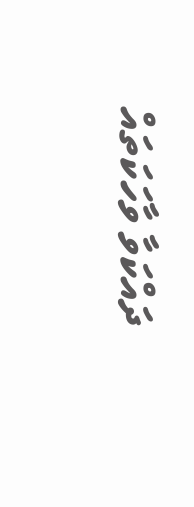ދައްކަވާ ވާހަކަތައް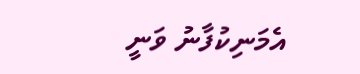އެމަނިކުފާނު ވަނީ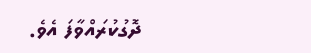ދޮގުކުރައްވާފަ އެވެ.